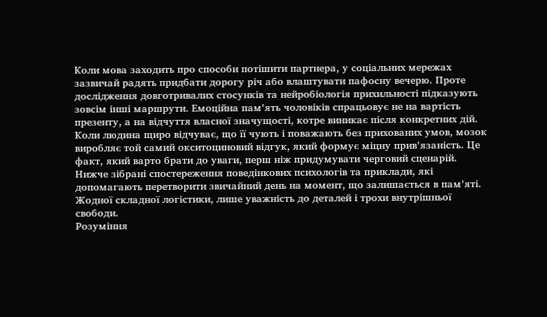Коли мова заходить про способи потішити партнера, у соціальних мережах зазвичай радять придбати дорогу річ або влаштувати пафосну вечерю. Проте дослідження довготривалих стосунків та нейробіологія прихильності підказують зовсім інші маршрути. Емоційна пам’ять чоловіків спрацьовує не на вартість презенту, а на відчуття власної значущості, котре виникає після конкретних дій. Коли людина щиро відчуває, що її чують і поважають без прихованих умов, мозок виробляє той самий окситоциновий відгук, який формує міцну прив’язаність. Це факт, який варто брати до уваги, перш ніж придумувати черговий сценарій.
Нижче зібрані спостереження поведінкових психологів та приклади, які допомагають перетворити звичайний день на момент, що залишається в пам’яті. Жодної складної логістики, лише уважність до деталей і трохи внутрішньої свободи.
Розуміння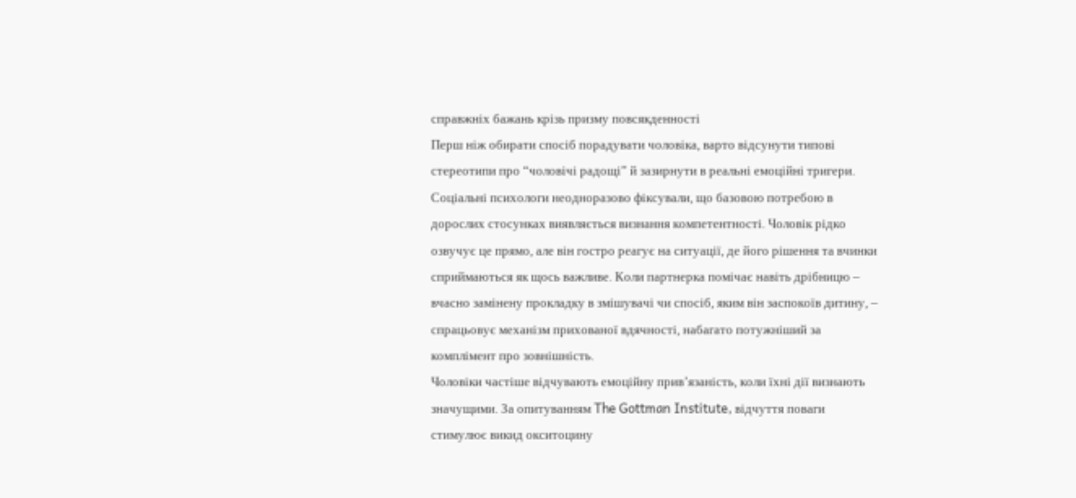справжніх бажань крізь призму повсякденності
Перш ніж обирати спосіб порадувати чоловіка, варто відсунути типові стереотипи про “чоловічі радощі” й зазирнути в реальні емоційні тригери. Соціальні психологи неодноразово фіксували, що базовою потребою в дорослих стосунках виявляється визнання компетентності. Чоловік рідко озвучує це прямо, але він гостро реагує на ситуації, де його рішення та вчинки сприймаються як щось важливе. Коли партнерка помічає навіть дрібницю – вчасно замінену прокладку в змішувачі чи спосіб, яким він заспокоїв дитину, – спрацьовує механізм прихованої вдячності, набагато потужніший за комплімент про зовнішність.
Чоловіки частіше відчувають емоційну прив’язаність, коли їхні дії визнають значущими. За опитуванням The Gottman Institute, відчуття поваги стимулює викид окситоцину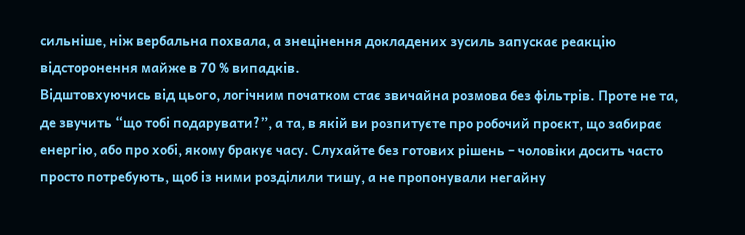сильніше, ніж вербальна похвала, а знецінення докладених зусиль запускає реакцію відсторонення майже в 70 % випадків.
Відштовхуючись від цього, логічним початком стає звичайна розмова без фільтрів. Проте не та, де звучить “що тобі подарувати?”, а та, в якій ви розпитуєте про робочий проєкт, що забирає енергію, або про хобі, якому бракує часу. Слухайте без готових рішень – чоловіки досить часто просто потребують, щоб із ними розділили тишу, а не пропонували негайну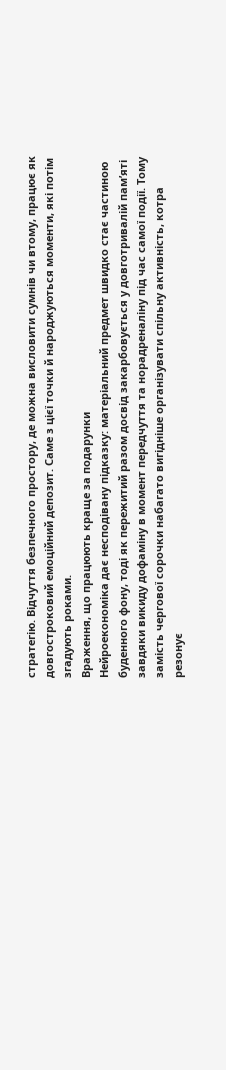стратегію. Відчуття безпечного простору, де можна висловити сумнів чи втому, працює як довгостроковий емоційний депозит. Саме з цієї точки й народжуються моменти, які потім згадують роками.
Враження, що працюють краще за подарунки
Нейроекономіка дає несподівану підказку: матеріальний предмет швидко стає частиною буденного фону, тоді як пережитий разом досвід закарбовується у довготривалій пам’яті завдяки викиду дофаміну в момент передчуття та норадреналіну під час самої події. Тому замість чергової сорочки набагато вигідніше організувати спільну активність, котра резонує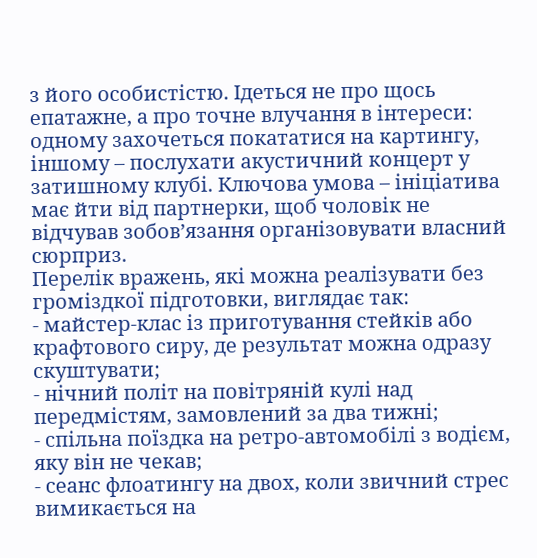з його особистістю. Ідеться не про щось епатажне, а про точне влучання в інтереси: одному захочеться покататися на картингу, іншому – послухати акустичний концерт у затишному клубі. Ключова умова – ініціатива має йти від партнерки, щоб чоловік не відчував зобов’язання організовувати власний сюрприз.
Перелік вражень, які можна реалізувати без громіздкої підготовки, виглядає так:
- майстер-клас із приготування стейків або крафтового сиру, де результат можна одразу скуштувати;
- нічний політ на повітряній кулі над передмістям, замовлений за два тижні;
- спільна поїздка на ретро-автомобілі з водієм, яку він не чекав;
- сеанс флоатингу на двох, коли звичний стрес вимикається на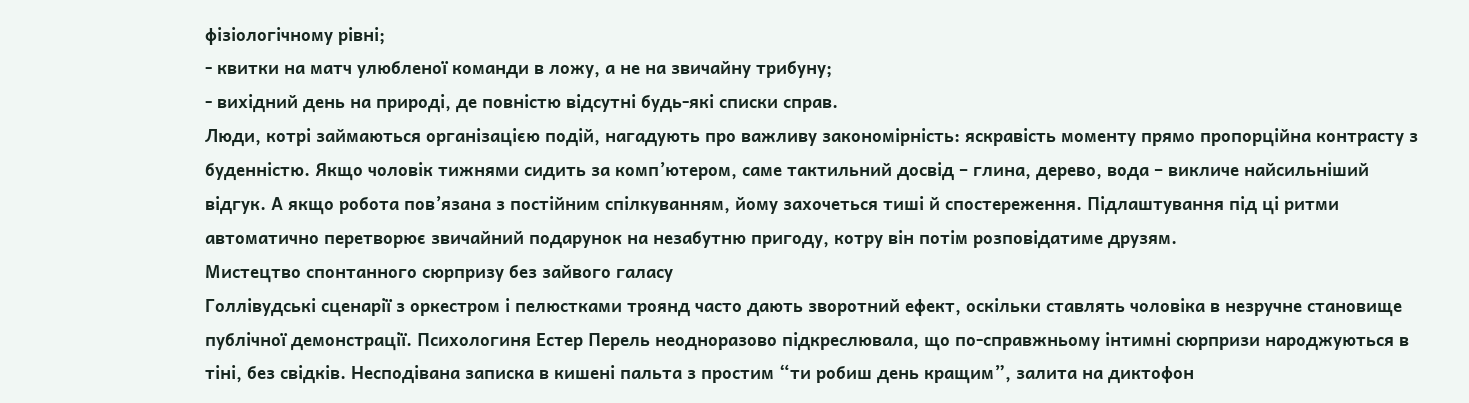фізіологічному рівні;
- квитки на матч улюбленої команди в ложу, а не на звичайну трибуну;
- вихідний день на природі, де повністю відсутні будь-які списки справ.
Люди, котрі займаються організацією подій, нагадують про важливу закономірність: яскравість моменту прямо пропорційна контрасту з буденністю. Якщо чоловік тижнями сидить за комп’ютером, саме тактильний досвід – глина, дерево, вода – викличе найсильніший відгук. А якщо робота пов’язана з постійним спілкуванням, йому захочеться тиші й спостереження. Підлаштування під ці ритми автоматично перетворює звичайний подарунок на незабутню пригоду, котру він потім розповідатиме друзям.
Мистецтво спонтанного сюрпризу без зайвого галасу
Голлівудські сценарії з оркестром і пелюстками троянд часто дають зворотний ефект, оскільки ставлять чоловіка в незручне становище публічної демонстрації. Психологиня Естер Перель неодноразово підкреслювала, що по-справжньому інтимні сюрпризи народжуються в тіні, без свідків. Несподівана записка в кишені пальта з простим “ти робиш день кращим”, залита на диктофон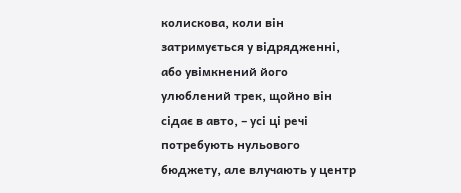колискова, коли він затримується у відрядженні, або увімкнений його улюблений трек, щойно він сідає в авто, – усі ці речі потребують нульового бюджету, але влучають у центр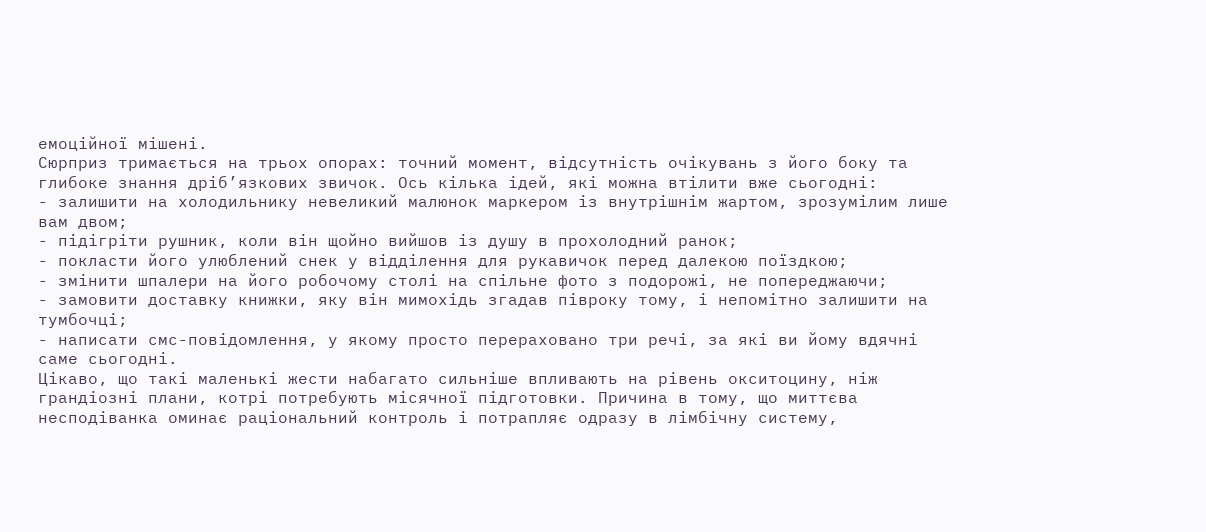емоційної мішені.
Сюрприз тримається на трьох опорах: точний момент, відсутність очікувань з його боку та глибоке знання дріб’язкових звичок. Ось кілька ідей, які можна втілити вже сьогодні:
- залишити на холодильнику невеликий малюнок маркером із внутрішнім жартом, зрозумілим лише вам двом;
- підігріти рушник, коли він щойно вийшов із душу в прохолодний ранок;
- покласти його улюблений снек у відділення для рукавичок перед далекою поїздкою;
- змінити шпалери на його робочому столі на спільне фото з подорожі, не попереджаючи;
- замовити доставку книжки, яку він мимохідь згадав півроку тому, і непомітно залишити на тумбочці;
- написати смс-повідомлення, у якому просто перераховано три речі, за які ви йому вдячні саме сьогодні.
Цікаво, що такі маленькі жести набагато сильніше впливають на рівень окситоцину, ніж грандіозні плани, котрі потребують місячної підготовки. Причина в тому, що миттєва несподіванка оминає раціональний контроль і потрапляє одразу в лімбічну систему,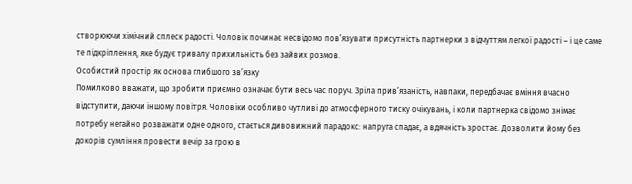створюючи хімічний сплеск радості. Чоловік починає несвідомо пов’язувати присутність партнерки з відчуттям легкої радості – і це саме те підкріплення, яке будує тривалу прихильність без зайвих розмов.
Особистий простір як основа глибшого зв’язку
Помилково вважати, що зробити приємно означає бути весь час поруч. Зріла прив’язаність, навпаки, передбачає вміння вчасно відступити, даючи іншому повітря. Чоловіки особливо чутливі до атмосферного тиску очікувань, і коли партнерка свідомо знімає потребу негайно розважати одне одного, стається дивовижний парадокс: напруга спадає, а вдячність зростає. Дозволити йому без докорів сумління провести вечір за грою в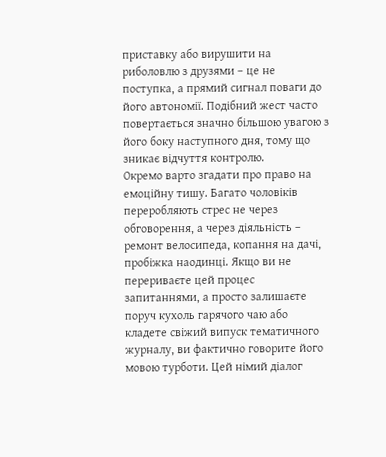приставку або вирушити на риболовлю з друзями – це не поступка, а прямий сигнал поваги до його автономії. Подібний жест часто повертається значно більшою увагою з його боку наступного дня, тому що зникає відчуття контролю.
Окремо варто згадати про право на емоційну тишу. Багато чоловіків переробляють стрес не через обговорення, а через діяльність – ремонт велосипеда, копання на дачі, пробіжка наодинці. Якщо ви не перериваєте цей процес запитаннями, а просто залишаєте поруч кухоль гарячого чаю або кладете свіжий випуск тематичного журналу, ви фактично говорите його мовою турботи. Цей німий діалог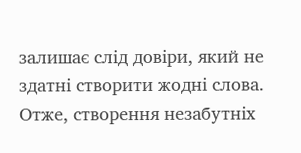залишає слід довіри, який не здатні створити жодні слова.
Отже, створення незабутніх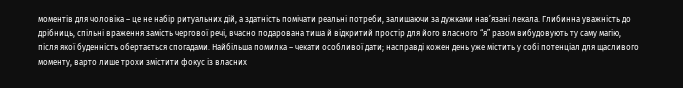моментів для чоловіка – це не набір ритуальних дій, а здатність помічати реальні потреби, залишаючи за дужками нав’язані лекала. Глибинна уважність до дрібниць, спільні враження замість чергової речі, вчасно подарована тиша й відкритий простір для його власного “я” разом вибудовують ту саму магію, після якої буденність обертається спогадами. Найбільша помилка – чекати особливої дати; насправді кожен день уже містить у собі потенціал для щасливого моменту, варто лише трохи змістити фокус із власних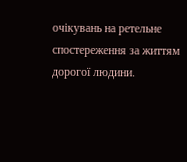очікувань на ретельне спостереження за життям дорогої людини.